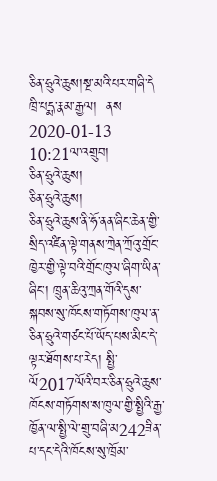ཅིན་ཧྲུའེ་ཆུས།སྔ་མའི་པར་གཞི་དེ ཁྲི་པདྨ་རྣམ་རྒྱལ།  ནས 2020-01-13 10:21ལ་འགྲུབ།
ཅིན་ཧྲུའེ་ཆུས།
ཅིན་ཧྲུའེ་ཆུས།
ཅིན་ཧྲུའེ་ཆུས་ནི་ཧོ་ནན་ཞིང་ཆེན་གྱི་སྲིད་འཛིན་ལྟེ་གནས་ཀྲེན་ཀྲོའུ་གྲོང་ཁྱེར་གྱི་ལྟེ་བའི་གྲོང་ཁུལ་ཞིག་ཡིན་ཞིང་། ཁྲུན་ཆིའུ་ཀྲན་གོའི་དུས་སྐབས་སུ་ཁོངས་གཏོགས་ཁུལ་ན་ཅིན་ཧྲུའེ་གཙང་པོ་ཡོད་པས་མིང་དེ་ལྟར་ཐོགས་པ་རེད། སྤྱི་ལོ2017ལོའི་བར་ཅིན་ཧྲུའེ་ཆུས་ཁོངས་གཏོགས་ས་ཁུལ་གྱི་སྤྱིའི་རྒྱ་ཁྱོན་ལ་སྤྱི་ལེ་གྲུ་བཞི་མ242ཟིན་པ་དང་དེའི་ཁོངས་སུ་ཁྲོམ་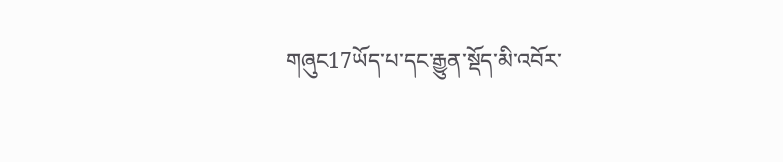གཞུང17ཡོད་པ་དང་རྒྱུན་སྡོད་མི་འབོར་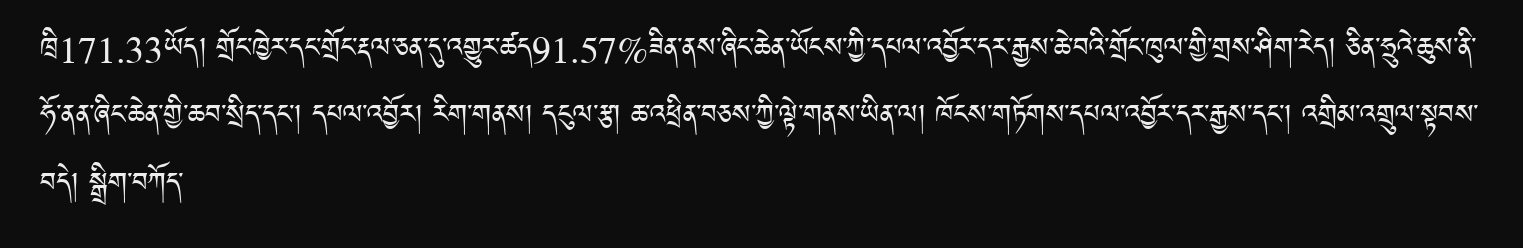ཁྲི171.33ཡོད། གྲོང་ཁྱེར་དང་གྲོང་རྡལ་ཅན་དུ་འགྱུར་ཚད91.57%ཟིན་ནས་ཞིང་ཆེན་ཡོངས་ཀྱི་དཔལ་འབྱོར་དར་རྒྱས་ཆེ་བའི་གྲོང་ཁུལ་གྱི་གྲས་ཤིག་རེད། ཅིན་ཧྲུའེ་ཆུས་ནི་ཧོ་ནན་ཞིང་ཆེན་གྱི་ཆབ་སྲིད་དང་། དཔལ་འབྱོར། རིག་གནས། དངུལ་རྩ། ཆ་འཕྲིན་བཅས་ཀྱི་ལྟེ་གནས་ཡིན་ལ། ཁོངས་གཏོགས་དཔལ་འབྱོར་དར་རྒྱས་དང་། འགྲིམ་འགྲུལ་སྟབས་བདེ། སྒྲིག་བཀོད་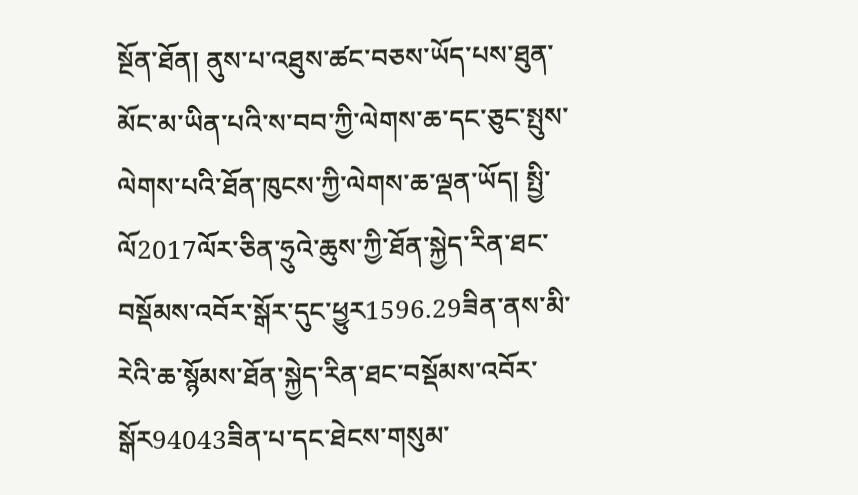སྔོན་ཐོན། ནུས་པ་འཐུས་ཚང་བཅས་ཡོད་པས་ཐུན་མོང་མ་ཡིན་པའི་ས་བབ་ཀྱི་ལེགས་ཆ་དང་ཅུང་སྤུས་ལེགས་པའི་ཐོན་ཁུངས་ཀྱི་ལེགས་ཆ་ལྡན་ཡོད། སྤྱི་ལོ2017ལོར་ཅིན་ཧྲུའེ་ཆུས་ཀྱི་ཐོན་སྐྱེད་རིན་ཐང་བསྡོམས་འབོར་སྒོར་དུང་ཕྱུར1596.29ཟིན་ནས་མི་རེའི་ཆ་སྙོམས་ཐོན་སྐྱེད་རིན་ཐང་བསྡོམས་འབོར་སྒོར94043ཟིན་པ་དང་ཐེངས་གསུམ་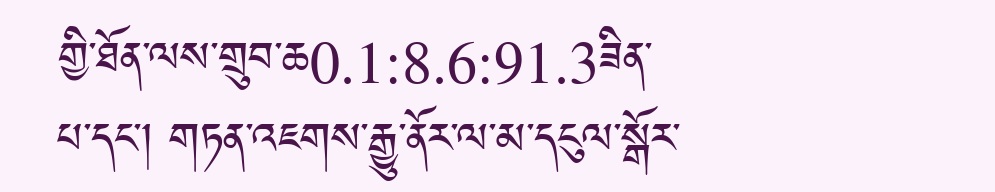གྱི་ཐོན་ལས་གྲུབ་ཆ0.1:8.6:91.3ཟིན་པ་དང་། གཏན་འཇགས་རྒྱུ་ནོར་ལ་མ་དངུལ་སྒོར་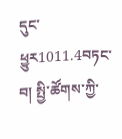དུང་ཕྱུར1011.4བཏང་བ། སྤྱི་ཚོགས་ཀྱི་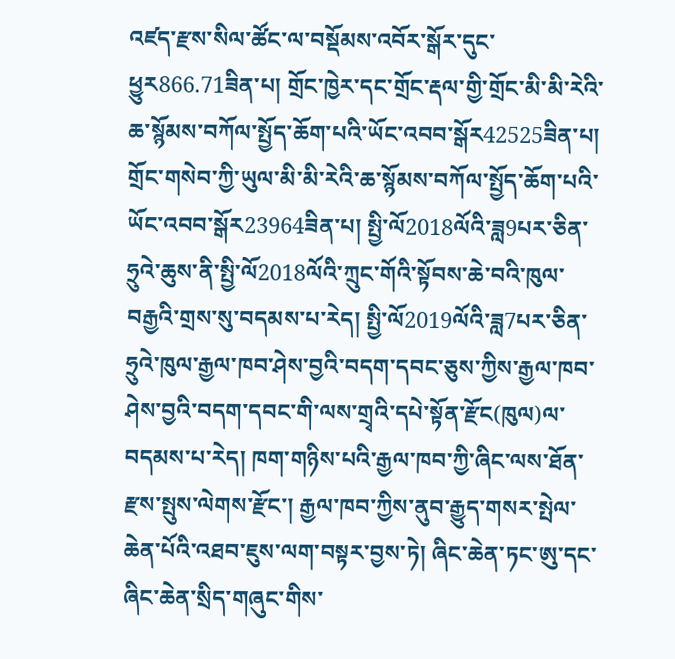འཛད་རྫས་སིལ་ཚོང་ལ་བསྡོམས་འབོར་སྒོར་དུང་ཕྱུར866.71ཟིན་པ། གྲོང་ཁྱེར་དང་གྲོང་རྡལ་གྱི་གྲོང་མི་མི་རེའི་ཆ་སྙོམས་བཀོལ་སྤྱོད་ཆོག་པའི་ཡོང་འབབ་སྒོར42525ཟིན་པ། གྲོང་གསེབ་ཀྱི་ཡུལ་མི་མི་རེའི་ཆ་སྙོམས་བཀོལ་སྤྱོད་ཆོག་པའི་ཡོང་འབབ་སྒོར23964ཟིན་པ། སྤྱི་ལོ2018ལོའི་ཟླ9པར་ཅིན་ཧྲུའེ་ཆུས་ནི་སྤྱི་ལོ2018ལོའི་ཀྲུང་གོའི་སྟོབས་ཆེ་བའི་ཁུལ་བརྒྱའི་གྲས་སུ་བདམས་པ་རེད། སྤྱི་ལོ2019ལོའི་ཟླ7པར་ཅིན་ཧྲུའེ་ཁུལ་རྒྱལ་ཁབ་ཤེས་བྱའི་བདག་དབང་ཅུས་ཀྱིས་རྒྱལ་ཁབ་ཤེས་བྱའི་བདག་དབང་གི་ལས་གྲྭའི་དཔེ་སྟོན་རྫོང(ཁུལ)ལ་བདམས་པ་རེད། ཁག་གཉིས་པའི་རྒྱལ་ཁབ་ཀྱི་ཞིང་ལས་ཐོན་རྫས་སྤུས་ལེགས་རྫོང་། རྒྱལ་ཁབ་ཀྱིས་ནུབ་རྒྱུད་གསར་སྤེལ་ཆེན་པོའི་འཐབ་ཇུས་ལག་བསྟར་བྱས་ཏེ། ཞིང་ཆེན་ཏང་ཨུ་དང་ཞིང་ཆེན་སྲིད་གཞུང་གིས་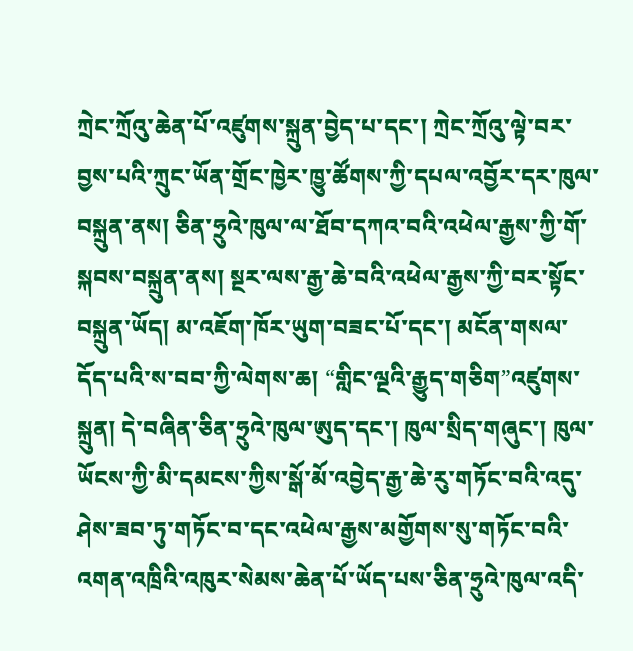ཀྲེང་ཀྲོའུ་ཆེན་པོ་འཛུགས་སྐྲུན་བྱེད་པ་དང་། ཀྲེང་ཀྲོའུ་ལྟེ་བར་བྱས་པའི་ཀྲུང་ཡོན་གྲོང་ཁྱེར་ཁྱུ་ཚོགས་ཀྱི་དཔལ་འབྱོར་དར་ཁུལ་བསྐྲུན་ནས། ཅིན་ཧྲུའེ་ཁུལ་ལ་ཐོབ་དཀའ་བའི་འཕེལ་རྒྱས་ཀྱི་གོ་སྐབས་བསྐྲུན་ནས། སྔར་ལས་རྒྱ་ཆེ་བའི་འཕེལ་རྒྱས་ཀྱི་བར་སྟོང་བསྐྲུན་ཡོད། མ་འཇོག་ཁོར་ཡུག་བཟང་པོ་དང་། མངོན་གསལ་དོད་པའི་ས་བབ་ཀྱི་ལེགས་ཆ། “གླིང་ལྔའི་རྒྱུད་གཅིག”འཛུགས་སྐྲུན། དེ་བཞིན་ཅིན་ཧྲུའེ་ཁུལ་ཨུད་དང་། ཁུལ་སྲིད་གཞུང་། ཁུལ་ཡོངས་ཀྱི་མི་དམངས་ཀྱིས་སྒོ་མོ་འབྱེད་རྒྱ་ཆེ་རུ་གཏོང་བའི་འདུ་ཤེས་ཟབ་ཏུ་གཏོང་བ་དང་འཕེལ་རྒྱས་མགྱོགས་སུ་གཏོང་བའི་འགན་འཁྲིའི་འཁུར་སེམས་ཆེན་པོ་ཡོད་པས་ཅིན་ཧྲུའེ་ཁུལ་འདི་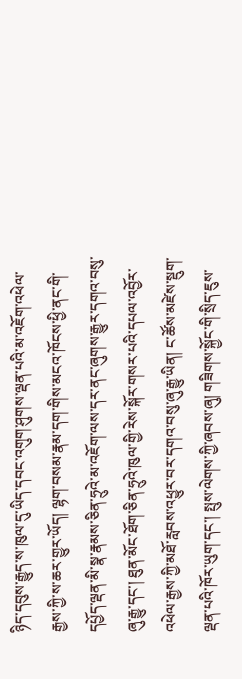ཉིད་དབུས་རྒྱུད་ས་ཁུལ་དུ་ཡིད་དབང་འགུག་ཤུགས་ལྡན་པའི་མ་འཇོག་འཕེལ་རྒྱས་ཀྱི་ས་ཆར་གྱུར་ཡོད། ལྷག་བསམ་རྣམ་དག་གིས་མངའ་ཁོངས་ཕྱི་ནང་གི་དཔྱོད་ལྡན་མི་སྣ་རྣམས་ཅིན་ཧྲུའེ་མ་འཇོག་ལས་དར་ནང་ཞུགས་རྒྱུར་དགའ་བསུ་ཞུ་རྒྱུ་དང་། ཐུན་མོང་ཐོག་ཅིན་ཧྲུའེ་ཁུལ་གྱི་རེས་སྐོར་གསར་པའི་དཔལ་འབྱོར་འཕེལ་རྒྱས་ཀྱི་མཐོ་རླབས་འཕྱུར་བར་དགའ་བསུ་ཞུ་རྒྱུ་ཡིན། ང་ཚོས་མཛེས་སྡུག་ལྡན་པའི་ཁོར་ཡུག་དང་། སྤུས་ལེགས་ཀྱི་ཞབས་ཞུ། གཟིགས་སྐྱོང་གི་སྲིད་ཇུས་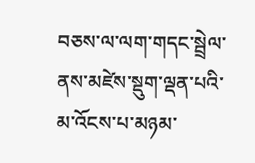བཅས་ལ་ལག་གདང་སྦྲེལ་ནས་མཛེས་སྡུག་ལྡན་པའི་མ་འོངས་པ་མཉམ་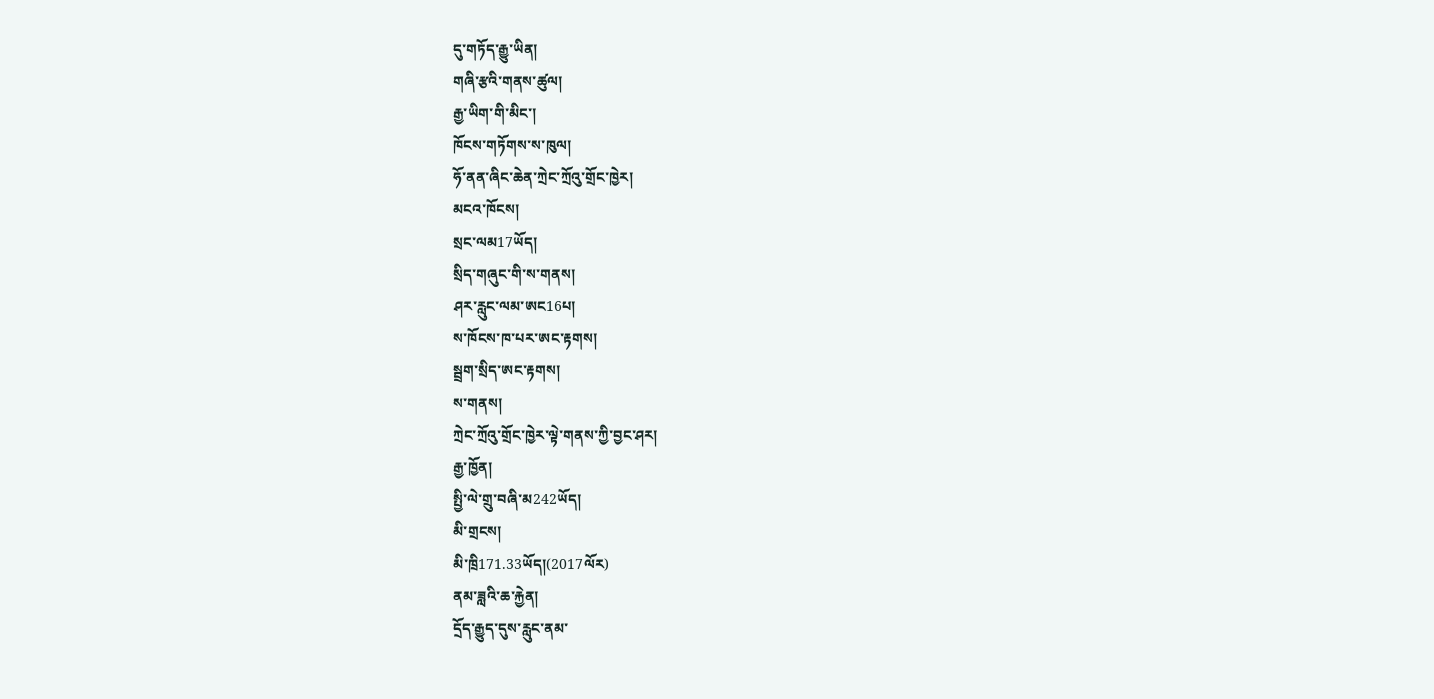དུ་གཏོད་རྒྱུ་ཡིན།
གཞི་རྩའི་གནས་ཚུལ།
རྒྱ་ཡིག་གི་མིང་།
ཁོངས་གཏོགས་ས་ཁུལ།
ཧོ་ནན་ཞིང་ཆེན་ཀྲེང་ཀྲོའུ་གྲོང་ཁྱེར།
མངའ་ཁོངས།
སྲང་ལམ17ཡོད།
སྲིད་གཞུང་གི་ས་གནས།
ཤར་རླུང་ལམ་ཨང16པ།
ས་ཁོངས་ཁ་པར་ཨང་རྟགས།
སྦྲག་སྲིད་ཨང་རྟགས།
ས་གནས།
ཀྲེང་ཀྲོའུ་གྲོང་ཁྱེར་ལྟེ་གནས་ཀྱི་བྱང་ཤར།
རྒྱ་ཁྱོན།
སྤྱི་ལེ་གྲུ་བཞི་མ242ཡོད།
མི་གྲངས།
མི་ཁྲི171.33ཡོད།(2017ལོར)
ནམ་ཟླའི་ཆ་རྐྱེན།
དྲོད་རྒྱུད་དུས་རླུང་ནམ་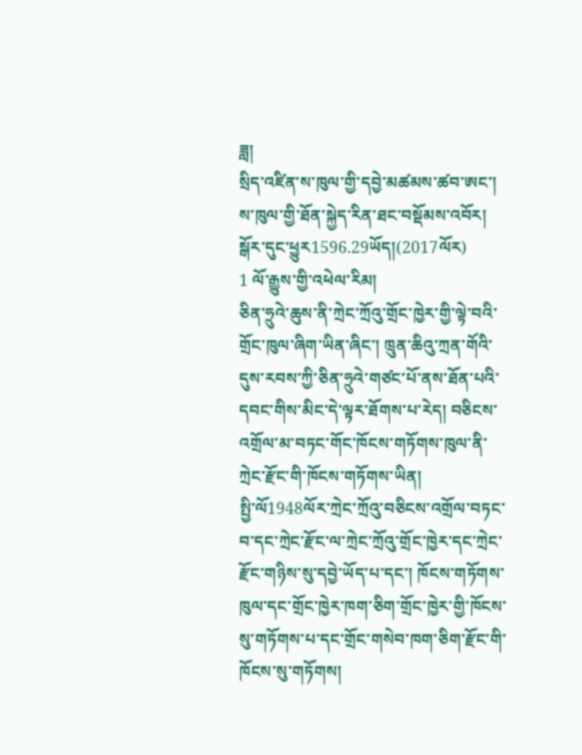ཟླ།
སྲིད་འཛིན་ས་ཁུལ་གྱི་དབྱེ་མཚམས་ཚབ་ཨང་།
ས་ཁུལ་གྱི་ཐོན་སྐྱེད་རིན་ཐང་བསྡོམས་འབོར།
སྒོར་དུང་ཕྱུར1596.29ཡོད།(2017ལོར)
1 ལོ་རྒྱུས་གྱི་འཕེལ་རིམ།
ཅིན་ཧྲུའེ་ཆུས་ནི་ཀྲེང་ཀྲོའུ་གྲོང་ཁྱེར་གྱི་ལྟེ་བའི་གྲོང་ཁུལ་ཞིག་ཡིན་ཞིང་། ཁྲུན་ཆིའུ་ཀྲན་གོའི་དུས་རབས་ཀྱི་ཅིན་ཧྲུའེ་གཙང་པོ་ནས་ཐོན་པའི་དབང་གིས་མིང་དེ་ལྟར་ཐོགས་པ་རེད། བཅིངས་འགྲོལ་མ་བཏང་གོང་ཁོངས་གཏོགས་ཁུལ་ནི་ཀྲེང་རྫོང་གི་ཁོངས་གཏོགས་ཡིན།
སྤྱི་ལོ1948ལོར་ཀྲེང་ཀྲོའུ་བཅིངས་འགྲོལ་བཏང་བ་དང་ཀྲེང་རྫོང་ལ་ཀྲེང་ཀྲོའུ་གྲོང་ཁྱེར་དང་ཀྲེང་རྫོང་གཉིས་སུ་དབྱེ་ཡོད་པ་དང་། ཁོངས་གཏོགས་ཁུལ་དང་གྲོང་ཁྱེར་ཁག་ཅིག་གྲོང་ཁྱེར་གྱི་ཁོངས་སུ་གཏོགས་པ་དང་གྲོང་གསེབ་ཁག་ཅིག་རྫོང་གི་ཁོངས་སུ་གཏོགས།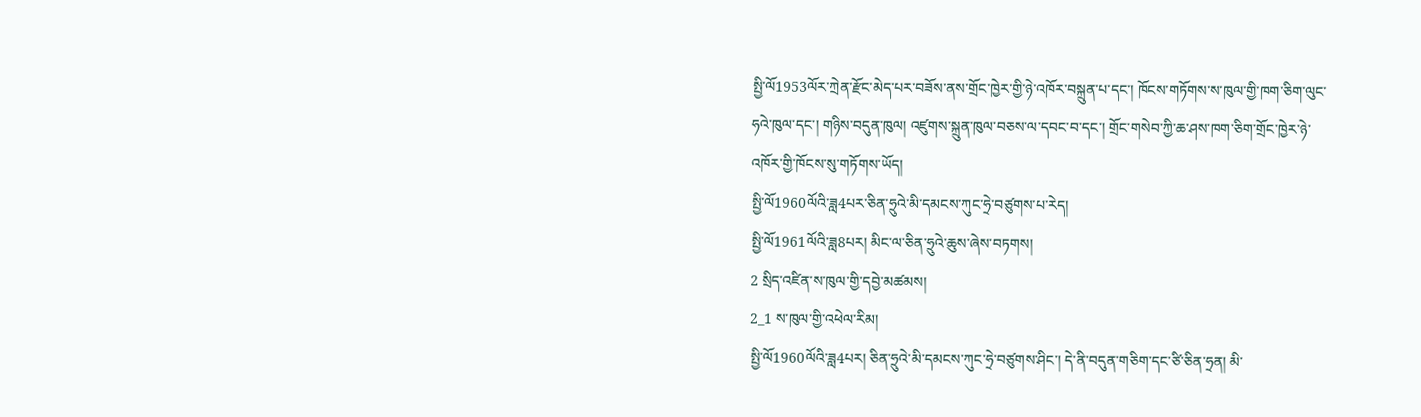སྤྱི་ལོ1953ལོར་ཀྲེན་རྫོང་མེད་པར་བཟོས་ནས་གྲོང་ཁྱེར་གྱི་ཉེ་འཁོར་བསྐྲུན་པ་དང་། ཁོངས་གཏོགས་ས་ཁུལ་གྱི་ཁག་ཅིག་ལུང་ཧའེ་ཁུལ་དང་། གཉིས་བདུན་ཁུལ། འཛུགས་སྐྲུན་ཁུལ་བཅས་ལ་དབང་བ་དང་། གྲོང་གསེབ་ཀྱི་ཆ་ཤས་ཁག་ཅིག་གྲོང་ཁྱེར་ཉེ་འཁོར་གྱི་ཁོངས་སུ་གཏོགས་ཡོད།
སྤྱི་ལོ1960ལོའི་ཟླ4པར་ཅིན་ཧྲུའེ་མི་དམངས་ཀུང་ཧྲེ་བཙུགས་པ་རེད།
སྤྱི་ལོ1961ལོའི་ཟླ8པར། མིང་ལ་ཅིན་ཧྲུའེ་ཆུས་ཞེས་བཏགས།
2 སྲིད་འཛིན་ས་ཁུལ་གྱི་དབྱེ་མཚམས།
2_1 ས་ཁུལ་གྱི་འཕེལ་རིམ།
སྤྱི་ལོ1960ལོའི་ཟླ4པར། ཅིན་ཧྲུའེ་མི་དམངས་ཀུང་ཧྲེ་བཙུགས་ཤིང་། དེ་ནི་བདུན་གཅིག་དང་ཙི་ཅིན་ཧྲན། མི་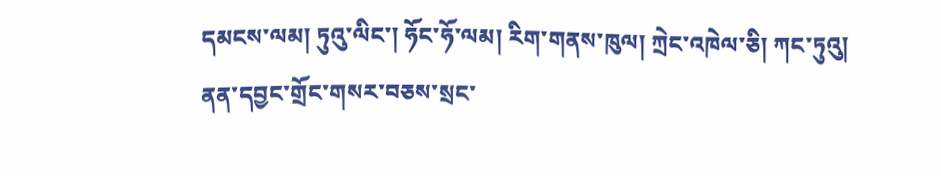དམངས་ལམ། ཏུའུ་ལིང་། ཧོང་ཧོ་ལམ། རིག་གནས་ཁུལ། ཀྲེང་འཁེལ་ཅི། ཀང་ཏུའུ། ནན་དབྱང་གྲོང་གསར་བཅས་སྲང་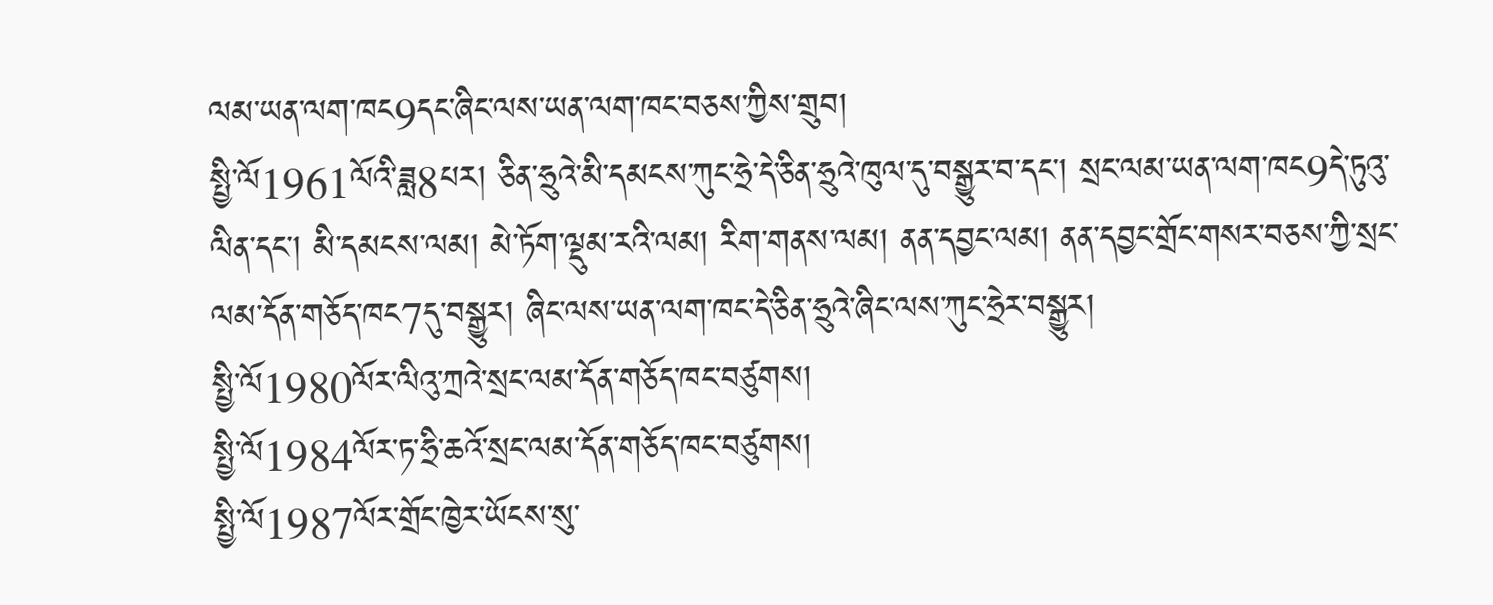ལམ་ཡན་ལག་ཁང9དང་ཞིང་ལས་ཡན་ལག་ཁང་བཅས་ཀྱིས་གྲུབ།
སྤྱི་ལོ1961ལོའི་ཟླ8པར། ཅིན་ཧྲུའེ་མི་དམངས་ཀུང་ཧྲེ་དེ་ཅིན་ཧྲུའེ་ཁུལ་དུ་བསྒྱུར་བ་དང་། སྲང་ལམ་ཡན་ལག་ཁང9དེ་ཏུའུ་ལིན་དང་། མི་དམངས་ལམ། མེ་ཏོག་ལྡུམ་རའི་ལམ། རིག་གནས་ལམ། ནན་དབྱང་ལམ། ནན་དབྱང་གྲོང་གསར་བཅས་ཀྱི་སྲང་ལམ་དོན་གཅོད་ཁང7དུ་བསྒྱུར། ཞིང་ལས་ཡན་ལག་ཁང་དེ་ཅིན་ཧྲུའེ་ཞིང་ལས་ཀུང་ཧྲེར་བསྒྱུར།
སྤྱི་ལོ1980ལོར་ལིའུ་ཀྲའེ་སྲང་ལམ་དོན་གཅོད་ཁང་བཙུགས།
སྤྱི་ལོ1984ལོར་ཏ་ཧྲི་ཆའོ་སྲང་ལམ་དོན་གཅོད་ཁང་བཙུགས།
སྤྱི་ལོ1987ལོར་གྲོང་ཁྱེར་ཡོངས་སུ་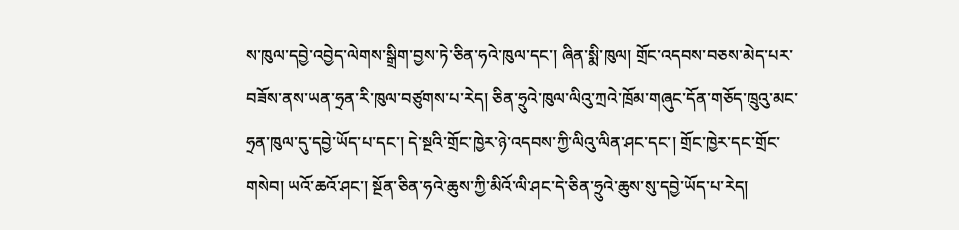ས་ཁུལ་དབྱེ་འབྱེད་ལེགས་སྒྲིག་བྱས་ཏེ་ཅིན་ཧའེ་ཁུལ་དང་། ཞིན་སྨི་ཁུལ། གྲོང་འདབས་བཅས་མེད་པར་བཟོས་ནས་ཡན་ཧྲན་རི་ཁུལ་བཙུགས་པ་རེད། ཅིན་ཧྲུའེ་ཁུལ་ལིའུ་ཀྲའེ་ཁྲོམ་གཞུང་དོན་གཅོད་ཁྲུའུ་མང་ཧྲན་ཁུལ་དུ་དབྱེ་ཡོད་པ་དང་། དེ་སྔའི་གྲོང་ཁྱེར་ཉེ་འདབས་ཀྱི་ལིའུ་ལིན་ཤང་དང་། གྲོང་ཁྱེར་དང་གྲོང་གསེབ། ཡའོ་ཆའོ་ཤང་། སྔོན་ཅིན་ཧའེ་ཆུས་ཀྱི་མིའོ་ལི་ཤང་དེ་ཅིན་ཧྲུའེ་ཆུས་སུ་དབྱེ་ཡོད་པ་རེད།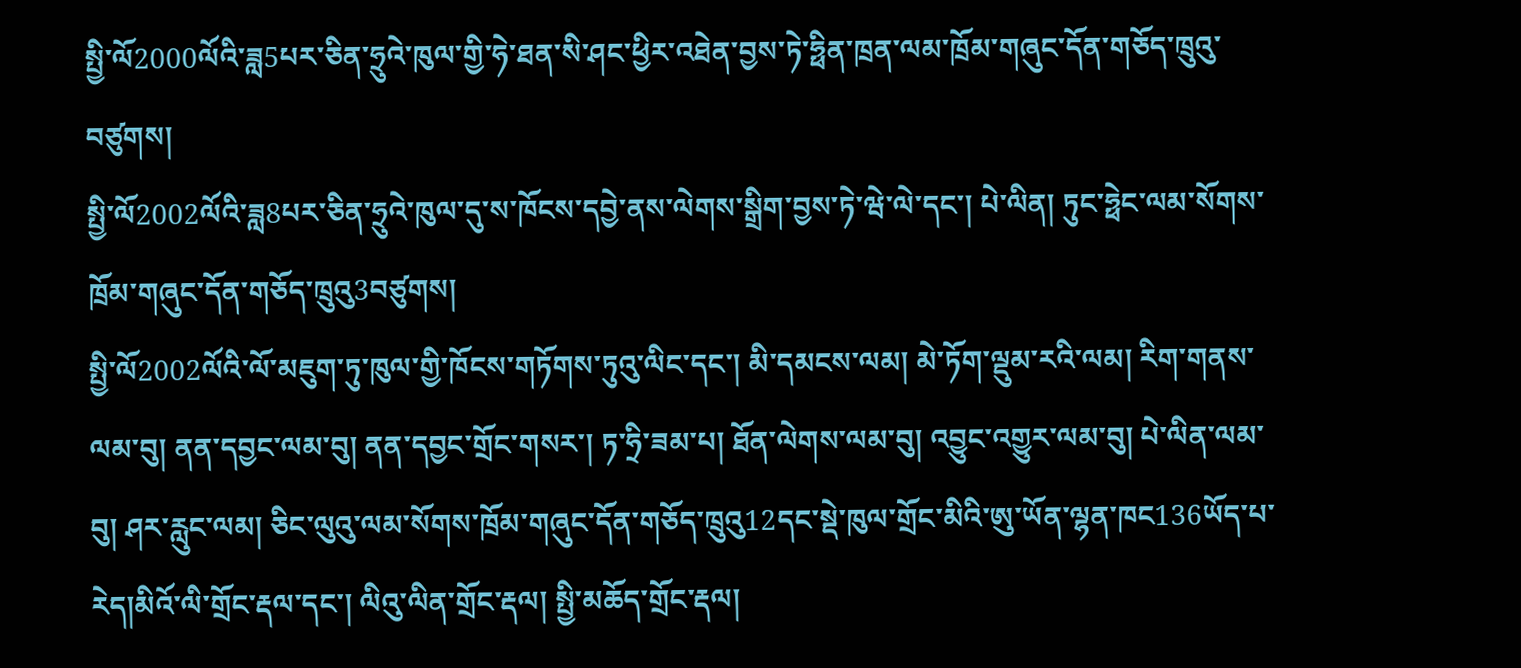སྤྱི་ལོ2000ལོའི་ཟླ5པར་ཅིན་ཧྲུའེ་ཁུལ་གྱི་ཧེ་ཐན་སི་ཤང་ཕྱིར་འཐེན་བྱས་ཏེ་ཧྥིན་ཁྲན་ལམ་ཁྲོམ་གཞུང་དོན་གཅོད་ཁྲུའུ་བཙུགས།
སྤྱི་ལོ2002ལོའི་ཟླ8པར་ཅིན་ཧྲུའེ་ཁུལ་དུ་ས་ཁོངས་དབྱེ་ནས་ལེགས་སྒྲིག་བྱས་ཏེ་ཝེ་ལེ་དང་། པེ་ལིན། ཏུང་ཧྥེང་ལམ་སོགས་ཁྲོམ་གཞུང་དོན་གཅོད་ཁྲུའུ3བཙུགས།
སྤྱི་ལོ2002ལོའི་ལོ་མཇུག་ཏུ་ཁུལ་གྱི་ཁོངས་གཏོགས་ཏུའུ་ལིང་དང་། མི་དམངས་ལམ། མེ་ཏོག་ལྡུམ་རའི་ལམ། རིག་གནས་ལམ་བུ། ནན་དབྱང་ལམ་བུ། ནན་དབྱང་གྲོང་གསར་། ཏ་ཧྲི་ཟམ་པ། ཐོན་ལེགས་ལམ་བུ། འབྱུང་འགྱུར་ལམ་བུ། པེ་ལིན་ལམ་བུ། ཤར་རླུང་ལམ། ཅིང་ལུའུ་ལམ་སོགས་ཁྲོམ་གཞུང་དོན་གཅོད་ཁྲུའུ12དང་སྡེ་ཁུལ་གྲོང་མིའི་ཨུ་ཡོན་ལྷན་ཁང136ཡོད་པ་རེད།མིའོ་ལི་གྲོང་རྡལ་དང་། ལིའུ་ལིན་གྲོང་རྡལ། སྤྱི་མཆོད་གྲོང་རྡལ།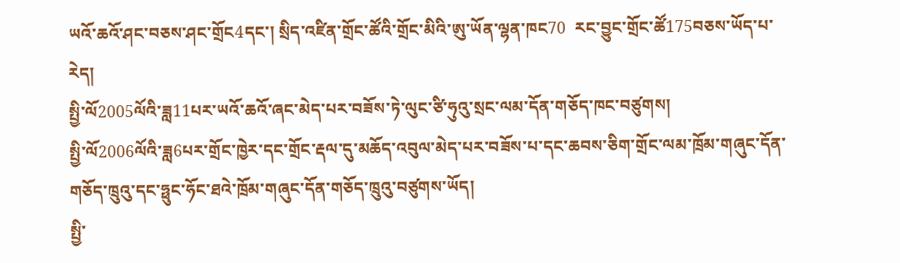ཡའོ་ཆའོ་ཤང་བཅས་ཤང་གྲོང4དང་། སྲིད་འཛིན་གྲོང་ཚོའི་གྲོང་མིའི་ཨུ་ཡོན་ལྷན་ཁང70  རང་བྱུང་གྲོང་ཚོ175བཅས་ཡོད་པ་རེད།
སྤྱི་ལོ2005ལོའི་ཟླ11པར་ཡའོ་ཆའོ་ཞང་མེད་པར་བཟོས་ཏེ་ལུང་ཙི་ཧུའུ་སྲང་ལམ་དོན་གཅོད་ཁང་བཙུགས།
སྤྱི་ལོ2006ལོའི་ཟླ6པར་གྲོང་ཁྱེར་དང་གྲོང་རྡལ་དུ་མཆོད་འབུལ་མེད་པར་བཟོས་པ་དང་ཆབས་ཅིག་གྲོང་ལམ་ཁྲོམ་གཞུང་དོན་གཅོད་ཁྲུའུ་དང་ཧྥུང་ཧོང་ཐའེ་ཁྲོམ་གཞུང་དོན་གཅོད་ཁྲུའུ་བཙུགས་ཡོད།
སྤྱི་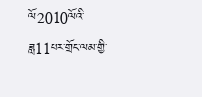ལོ2010ལོའི་ཟླ11པར་གྲོང་ལམ་གྱི་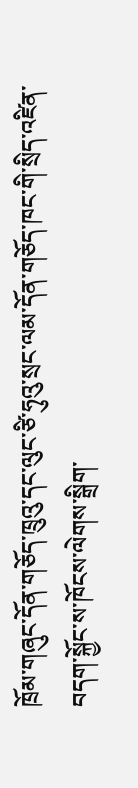ཁྲོམ་གཞུང་དོན་གཅོད་ཁྲུའུ་དང་ལུང་ཙི་ཧུའུ་སྲང་ལམ་དོན་གཅོད་ཁང་གི་སྲིད་འཛིན་བདག་སྐྱོང་ས་ཁོངས་ལེགས་སྒྲིག་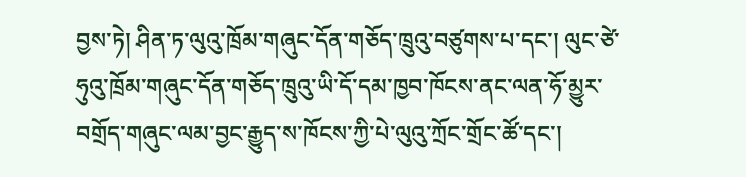བྱས་ཏེ། ཤིན་ཏ་ལུའུ་ཁྲོམ་གཞུང་དོན་གཅོད་ཁྲུའུ་བཙུགས་པ་དང་། ལུང་ཙེ་ཧུའུ་ཁྲོམ་གཞུང་དོན་གཅོད་ཁྲུའུ་ཡི་དོ་དམ་ཁྱབ་ཁོངས་ནང་ལན་ཧོ་མྱུར་བགྲོད་གཞུང་ལམ་བྱང་རྒྱུད་ས་ཁོངས་ཀྱི་པེ་ལུའུ་ཀྲོང་གྲོང་ཚོ་དང་།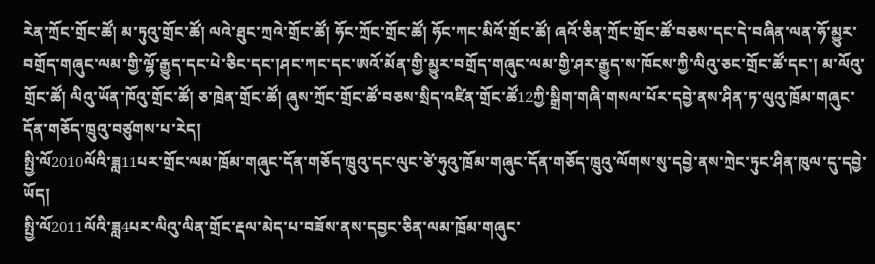རེན་ཀྲོང་གྲོང་ཚོ། མ་ཏུའུ་གྲོང་ཚོ། ལའེ་ཐུང་ཀྲའེ་གྲོང་ཚོ། ཧོང་ཀྲོང་གྲོང་ཚོ། ཧོང་ཀང་མིའོ་གྲོང་ཚོ། ཞའོ་ཅིན་ཀྲོང་གྲོང་ཚོ་བཅས་དང་དེ་བཞིན་ལན་ཧོ་མྱུར་བགྲོད་གཞུང་ལམ་གྱི་ལྷོ་རྒྱུད་དང་པེ་ཅིང་དང་།ཤང་ཀང་དང་ཨའོ་མོན་གྱི་མྱུར་བགྲོད་གཞུང་ལམ་གྱི་ཤར་རྒྱུད་ས་ཁོངས་ཀྱི་ལིའུ་ཅང་གྲོང་ཚོ་དང་། མ་ལོའུ་གྲོང་ཚོ། ལིའུ་ཡོན་ཁོའུ་གྲོང་ཚོ། ཅ་ཁྲེན་གྲོང་ཚོ། ཞུས་ཀྲོང་གྲོང་ཚོ་བཅས་སྲིད་འཛིན་གྲོང་ཚོ12ཀྱི་སྒྲིག་གཞི་གསལ་པོར་དབྱེ་ནས་ཤིན་ཏ་ལུའུ་ཁྲོམ་གཞུང་དོན་གཅོད་ཁྲུའུ་བཙུགས་པ་རེད།
སྤྱི་ལོ2010ལོའི་ཟླ11པར་གྲོང་ལམ་ཁྲོམ་གཞུང་དོན་གཅོད་ཁྲུའུ་དང་ལུང་ཙེ་ཧུའུ་ཁྲོམ་གཞུང་དོན་གཅོད་ཁྲུའུ་ལོགས་སུ་དབྱེ་ནས་ཀྲེང་ཏུང་ཤིན་ཁུལ་དུ་དབྱེ་ཡོད།
སྤྱི་ལོ2011ལོའི་ཟླ4པར་ལིའུ་ལིན་གྲོང་རྡལ་མེད་པ་བཟོས་ནས་དབྱང་ཅིན་ལམ་ཁྲོམ་གཞུང་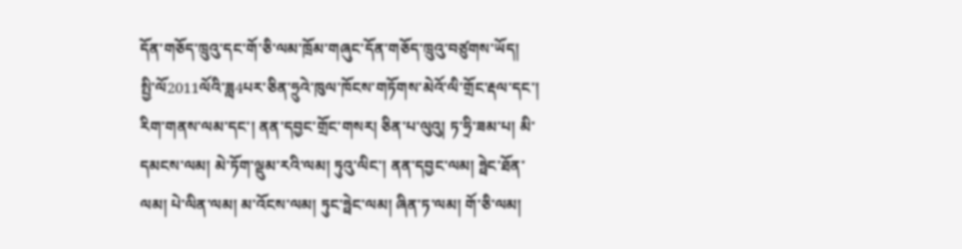དོན་གཅོད་ཁྲུའུ་དང་གོ་ཅི་ལམ་ཁྲོམ་གཞུང་དོན་གཅོད་ཁྲུའུ་བཙུགས་ཡོད།
སྤྱི་ལོ2011ལོའི་ཟླ4པར་ཅིན་ཧྲུའེ་ཁུལ་ཁོངས་གཏོགས་མེའོ་ལི་གྲོང་རྡལ་དང་། རིག་གནས་ལམ་དང་། ནན་དབྱང་གྲོང་གསར། ཅིན་པ་ལུའུ། ཏ་ཧྲི་ཟམ་པ། མི་དམངས་ལམ། མེ་ཏོག་ལྡུམ་རའི་ལམ། ཏུའུ་ལིང་། ནན་དབྱང་ལམ། ཧྥེང་ཐོན་ལམ། པེ་ལིན་ལམ། མ་འོངས་ལམ། ཏུང་ཧྥེང་ལམ། ཞིན་ཏ་ལམ། གོ་ཅི་ལམ།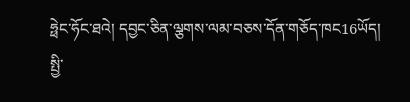ཧྥེང་ཧོང་ཐའེ། དབྱང་ཅིན་ལྕགས་ལམ་བཅས་དོན་གཅོད་ཁང16ཡོད།
སྤྱི་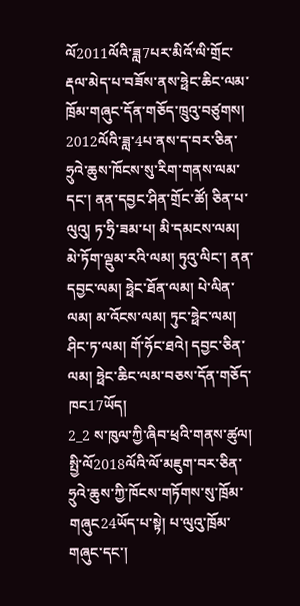ལོ2011ལོའི་ཟླ7པར་མིའོ་ལི་གྲོང་རྡལ་མེད་པ་བཟོས་ནས་ཧྥེང་ཆིང་ལམ་ཁྲོམ་གཞུང་དོན་གཅོད་ཁྲུའུ་བཙུགས།
2012ལོའི་ཟླ་4པ་ནས་ད་བར་ཅིན་ཧྲུའེ་ཆུས་ཁོངས་སུ་རིག་གནས་ལམ་དང་། ནན་དབྱང་ཤིན་གྲོང་ཚོ། ཅིན་པ་ལུའུ། ཏ་ཧྲི་ཟམ་པ། མི་དམངས་ལམ། མེ་ཏོག་ལྡུམ་རའི་ལམ། ཏུའུ་ལིང་། ནན་དབྱང་ལམ། ཧྥེང་ཐོན་ལམ། པེ་ལིན་ལམ། མ་འོངས་ལམ། ཏུང་ཧྥེང་ལམ། ཤིང་ཏ་ལམ། གོ་ཧོང་ཐའེ། དབྱང་ཅིན་ལམ། ཧྥེང་ཆིང་ལམ་བཅས་དོན་གཅོད་ཁང17ཡོད།
2_2 ས་ཁུལ་ཀྱི་ཞིབ་ཕྲའི་གནས་ཚུལ།
སྤྱི་ལོ2018ལོའི་ལོ་མཇུག་བར་ཅིན་ཧྲུའེ་ཆུས་ཀྱི་ཁོངས་གཏོགས་སུ་ཁྲོམ་གཞུང24ཡོད་པ་སྟེ། པ་ལུའུ་ཁྲོམ་གཞུང་དང་།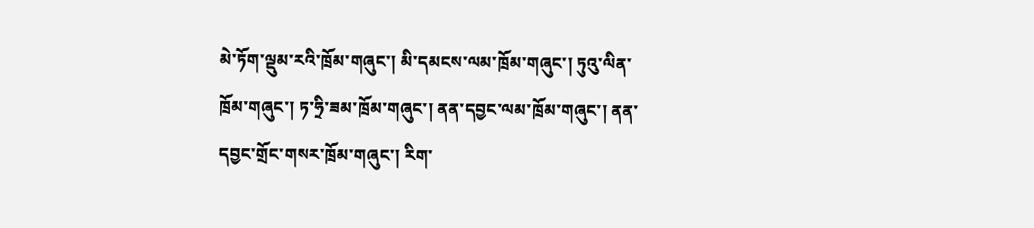མེ་ཏོག་ལྡུམ་རའི་ཁྲོམ་གཞུང་། མི་དམངས་ལམ་ཁྲོམ་གཞུང་། ཏུའུ་ལིན་ཁྲོམ་གཞུང་། ཏ་ཧྲི་ཟམ་ཁྲོམ་གཞུང་། ནན་དབྱང་ལམ་ཁྲོམ་གཞུང་། ནན་དབྱང་གྲོང་གསར་ཁྲོམ་གཞུང་། རིག་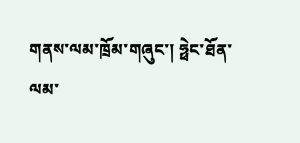གནས་ལམ་ཁྲོམ་གཞུང་། ཧྥེང་ཐོན་ལམ་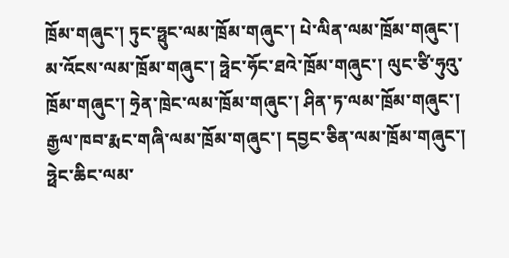ཁྲོམ་གཞུང་། ཏུང་ཧྥུང་ལམ་ཁྲོམ་གཞུང་། པེ་ལིན་ལམ་ཁྲོམ་གཞུང་། མ་འོངས་ལམ་ཁྲོམ་གཞུང་། ཧྥེང་ཧོང་ཐའེ་ཁྲོམ་གཞུང་། ལུང་ཙི་ཧུའུ་ཁྲོམ་གཞུང་། ཧྲེན་ཁྲེང་ལམ་ཁྲོམ་གཞུང་། ཤིན་ཏ་ལམ་ཁྲོམ་གཞུང་། རྒྱལ་ཁབ་རྨང་གཞི་ལམ་ཁྲོམ་གཞུང་། དབྱང་ཅིན་ལམ་ཁྲོམ་གཞུང་། ཧྥེང་ཆིང་ལམ་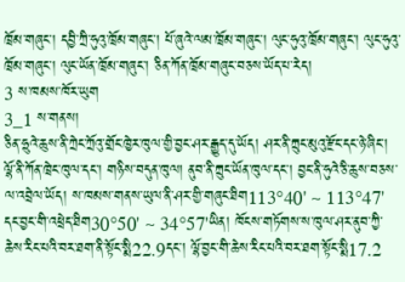ཁྲོམ་གཞུང་། དབྱི་ཀྲི་ཧུའུ་ཁྲོམ་གཞུང་། པོ་ཞུའེ་ལམ་ཁྲོམ་གཞུང་། ལུང་ཧུའུ་ཁྲོམ་གཞུང་། ལུང་ཧུའུ་ཁྲོམ་གཞུང་། ལུང་ཡོན་ཁྲོམ་གཞུང་། ཅིན་ཀོན་ཁྲོམ་གཞུང་བཅས་ཡོད་པ་རེད།
3 ས་ཁམས་ཁོར་ཡུག
3_1 ས་གནས།
ཅིན་ཧྲུའེ་ཆུས་ནི་ཀྲེང་ཀྲོའུ་གྲོང་ཁྱེར་ཁུལ་གྱི་བྱང་ཤར་རྒྱུད་དུ་ཡོད། ཤར་ནི་ཀྲུང་མུའུ་རྫོང་དང་ཉེ་ཞིང་། ལྷོ་ནི་ཀོན་ཁྲེང་ཁུལ་དང་། གཉིས་བདུན་ཁུལ། ནུབ་ནི་ཀྲུང་ཡོན་ཁུལ་དང་། བྱང་ནི་ཧུའེ་ཅི་ཆུས་བཅས་ལ་འབྲེལ་ཡོད། ས་ཁམས་གནས་ཡུལ་ནི་ཤར་གྱི་གཞུང་ཐིག113°40' ~ 113°47' དང་བྱང་གི་འཕྲེད་ཐིག30°50' ~ 34°57'ཡིན། ཁོངས་གཏོགས་ས་ཁུལ་ཤར་ནུབ་ཀྱི་ཆེས་རིང་པའི་བར་ཐག་ནི་སྟོང་སྨི22.9དང་། ལྷོ་བྱང་གི་ཆེས་རིང་པའི་བར་ཐག་སྟོང་སྨི17.2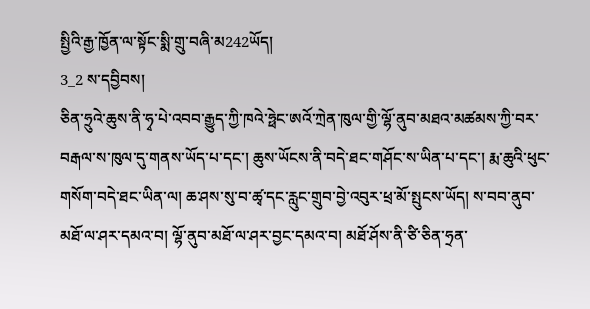སྤྱིའི་རྒྱ་ཁྱོན་ལ་སྟོང་སྨི་གྲུ་བཞི་མ242ཡོད།
3_2 ས་དབྱིབས།
ཅིན་ཧྲུའེ་ཆུས་ནི་ཧྭ་པེ་འབབ་རྒྱུད་ཀྱི་ཁའེ་ཧྥེང་ཨའོ་ཀྲེན་ཁུལ་གྱི་ལྷོ་ནུབ་མཐའ་མཚམས་ཀྱི་བར་བརྒལ་ས་ཁུལ་དུ་གནས་ཡོད་པ་དང་། ཆུས་ཡོངས་ནི་བདེ་ཐང་གཤོང་ས་ཡིན་པ་དང་། རྨ་ཆུའི་ཕུང་གསོག་བདེ་ཐང་ཡིན་ལ། ཆ་ཤས་སུ་བ་ཚྭ་དང་རླུང་གྲུབ་བྱེ་འབུར་ཕྲ་མོ་སྤུངས་ཡོད། ས་བབ་ནུབ་མཐོ་ལ་ཤར་དམའ་བ། ལྷོ་ནུབ་མཐོ་ལ་ཤར་བྱང་དམའ་བ། མཐོ་ཤོས་ནི་ཙི་ཅིན་ཧྲན་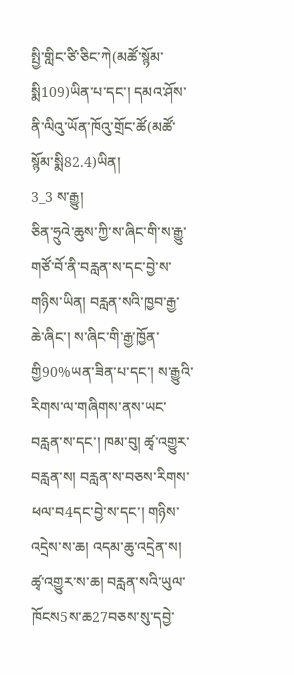སྤྱི་གླིང་ཙི་ཅིང་ཀེ(མཚོ་སྙོམ་སྨི109)ཡིན་པ་དང་། དམའ་ཤོས་ནི་ལིའུ་ཡོན་ཁོའུ་གྲོང་ཚོ(མཚོ་སྙོམ་སྨི82.4)ཡིན།
3_3 ས་རྒྱུ།
ཅིན་ཧྲུའེ་ཆུས་ཀྱི་ས་ཞིང་གི་ས་རྒྱུ་གཙོ་བོ་ནི་བརླན་ས་དང་བྱེ་ས་གཉིས་ཡིན། བརླན་སའི་ཁྱབ་རྒྱ་ཆེ་ཞིང་། ས་ཞིང་གི་རྒྱ་ཁྱོན་གྱི90%ཡན་ཟིན་པ་དང་། ས་རྒྱུའི་རིགས་ལ་གཞིགས་ནས་ཡང་བརླན་ས་དང་། ཁམ་བུ། ཚྭ་འགྱུར་བརླན་ས། བརླན་ས་བཅས་རིགས་ཕལ་བ4དང་བྱེ་ས་དང་། གཉིས་འདྲེས་ས་ཆ། འདམ་ཆུ་འདྲེན་ས། ཚྭ་འགྱུར་ས་ཆ། བརླན་སའི་ཡུལ་ཁོངས5ས་ཆ27བཅས་སུ་དབྱེ་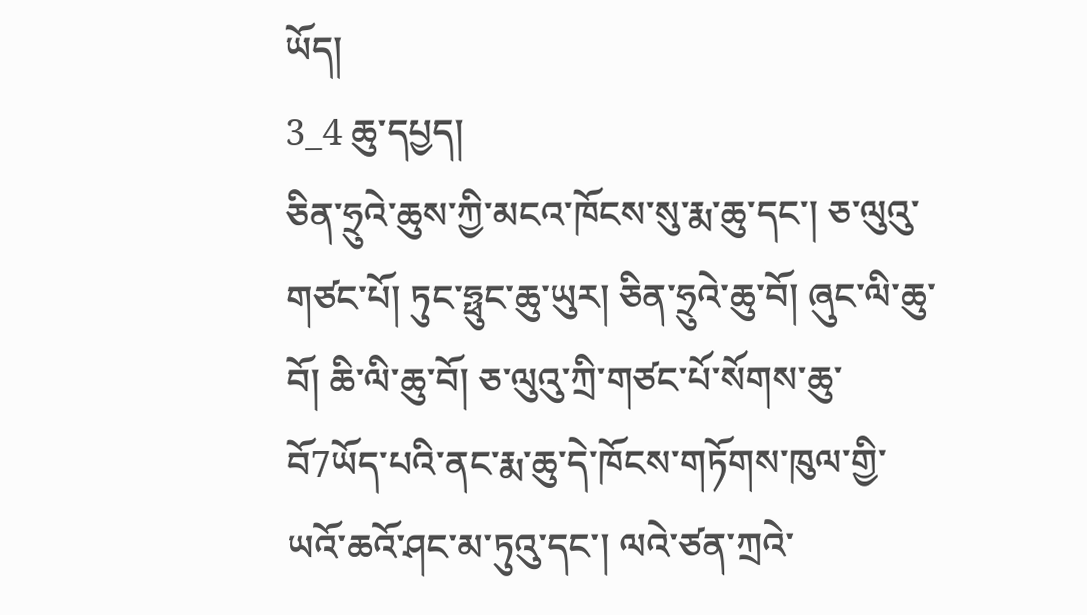ཡོད།
3_4 ཆུ་དཔྱད།
ཅིན་ཧྲུའེ་ཆུས་ཀྱི་མངའ་ཁོངས་སུ་རྨ་ཆུ་དང་། ཅ་ལུའུ་གཙང་པོ། ཏུང་ཧྥུང་ཆུ་ཡུར། ཅིན་ཧྲུའེ་ཆུ་བོ། ཞུང་ལི་ཆུ་བོ། ཆི་ལི་ཆུ་བོ། ཅ་ལུའུ་ཀྲི་གཙང་པོ་སོགས་ཆུ་བོ7ཡོད་པའི་ནང་རྨ་ཆུ་དེ་ཁོངས་གཏོགས་ཁུལ་གྱི་ཡའོ་ཆའོ་ཤང་མ་ཏུའུ་དང་། ལའེ་ཙན་ཀྲའེ་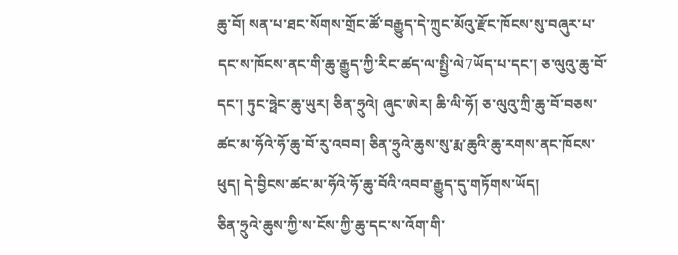ཆུ་བོ། སན་པ་ཐང་སོགས་གྲོང་ཚོ་བརྒྱུད་དེ་ཀྲུང་མོའུ་རྫོང་ཁོངས་སུ་བཞུར་པ་དང་ས་ཁོངས་ནང་གི་ཆུ་རྒྱུད་ཀྱི་རིང་ཚད་ལ་སྤྱི་ལེ7ཡོད་པ་དང་། ཅ་ལུའུ་ཆུ་བོ་དང་། ཏུང་ཧྥེང་ཆུ་ཡུར། ཅིན་ཧྲུའེ། ཞུང་ཨེར། ཆི་ལི་ཧོ། ཅ་ལུའུ་ཀྲི་ཆུ་བོ་བཅས་ཚང་མ་ཧོའེ་ཧོ་ཆུ་བོ་རུ་འབབ། ཅིན་ཧྲུའེ་ཆུས་སུ་རྨ་ཆུའི་ཆུ་རགས་ནང་ཁོངས་ཕུད། དེ་བྱིངས་ཚང་མ་ཧོའེ་ཧོ་ཆུ་བོའི་འབབ་རྒྱུད་དུ་གཏོགས་ཡོད།
ཅིན་ཧྲུའེ་ཆུས་ཀྱི་ས་ངོས་ཀྱི་ཆུ་དང་ས་འོག་གི་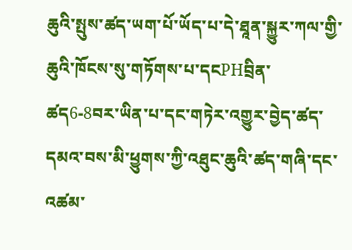ཆུའི་སྤུས་ཚད་ཡག་པོ་ཡོད་པ་དེ་ཐཱན་སྐྱུར་ཀལ་གྱི་ཆུའི་ཁོངས་སུ་གཏོགས་པ་དངPHབྲིན་ཚད6-8བར་ཡིན་པ་དང་གཏེར་འགྱུར་བྱེད་ཚད་དམའ་བས་མི་ཕྱུགས་ཀྱི་འཐུང་ཆུའི་ཚད་གཞི་དང་འཚམ་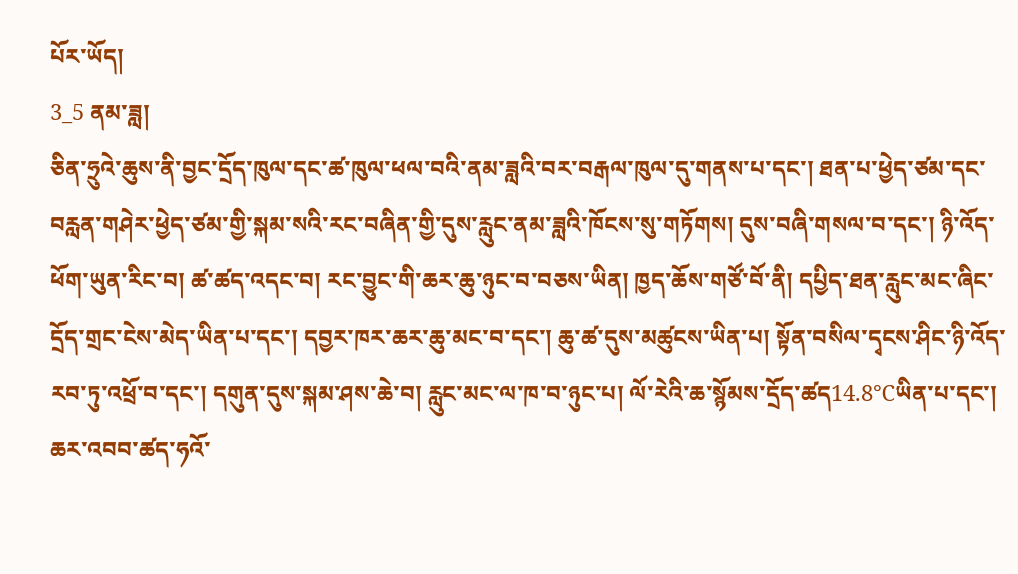པོར་ཡོད།
3_5 ནམ་ཟླ།
ཅིན་ཧྲུའེ་ཆུས་ནི་བྱང་དྲོད་ཁུལ་དང་ཚ་ཁུལ་ཕལ་བའི་ནམ་ཟླའི་བར་བརྒལ་ཁུལ་དུ་གནས་པ་དང་། ཐན་པ་ཕྱེད་ཙམ་དང་བརླན་གཤེར་ཕྱེད་ཙམ་གྱི་སྐམ་སའི་རང་བཞིན་གྱི་དུས་རླུང་ནམ་ཟླའི་ཁོངས་སུ་གཏོགས། དུས་བཞི་གསལ་བ་དང་། ཉི་འོད་ཕོག་ཡུན་རིང་བ། ཚ་ཚད་འདང་བ། རང་བྱུང་གི་ཆར་ཆུ་ཉུང་བ་བཅས་ཡིན། ཁྱད་ཆོས་གཙོ་བོ་ནི། དཔྱིད་ཐན་རླུང་མང་ཞིང་དྲོད་གྲང་ངེས་མེད་ཡིན་པ་དང་། དབྱར་ཁར་ཆར་ཆུ་མང་བ་དང་། ཆུ་ཚ་དུས་མཚུངས་ཡིན་པ། སྟོན་བསིལ་དྭངས་ཤིང་ཉི་འོད་རབ་ཏུ་འཕྲོ་བ་དང་། དགུན་དུས་སྐམ་ཤས་ཆེ་བ། རླུང་མང་ལ་ཁ་བ་ཉུང་པ། ལོ་རེའི་ཆ་སྙོམས་དྲོད་ཚད14.8℃ཡིན་པ་དང་། ཆར་འབབ་ཚད་ཧའོ་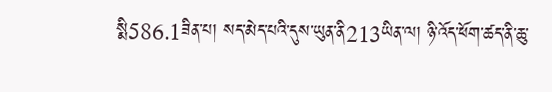སྨི586.1ཟིན་པ། སད་མེད་པའི་དུས་ཡུན་ནི213ཡིན་ལ། ཉི་འོད་ཕོག་ཚད་ནི་ཆུ་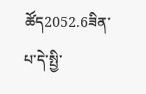ཚོད2052.6ཟིན་པ་དེ་སྤྱི་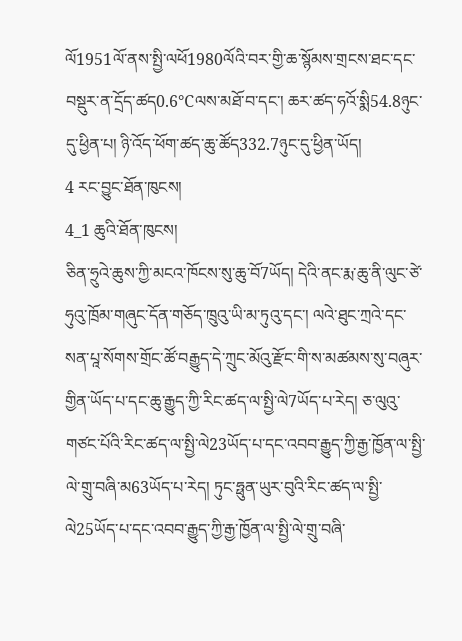ལོ1951ལོ་ནས་སྤྱི་ལཕོ1980ལོའི་བར་གྱི་ཆ་སྙོམས་གྲངས་ཐང་དང་བསྡུར་ན་དྲོད་ཚད0.6℃ལས་མཐོ་བ་དང་། ཆར་ཚད་ཧའོ་སྨི54.8ཉུང་དུ་ཕྱིན་པ། ཉི་འོད་ཕོག་ཚད་ཆུ་ཚོད332.7ཉུང་དུ་ཕྱིན་ཡོད།
4 རང་བྱུང་ཐོན་ཁུངས།
4_1 ཆུའི་ཐོན་ཁུངས།
ཅིན་ཧྲུའེ་ཆུས་ཀྱི་མངའ་ཁོངས་སུ་ཆུ་བོ7ཡོད། དེའི་ནང་རྨ་ཆུ་ནི་ལུང་ཙེ་ཧུའུ་ཁྲོམ་གཞུང་དོན་གཅོད་ཁྲུའུ་ཡི་མ་ཏུའུ་དང་། ལའེ་ཐུང་ཀྲའེ་དང་སན་པཱ་སོགས་གྲོང་ཚོ་བརྒྱུད་དེ་ཀྲུང་མོའུ་རྫོང་གི་ས་མཚམས་སུ་བཞུར་གྱིན་ཡོད་པ་དང་ཆུ་རྒྱུད་ཀྱི་རིང་ཚད་ལ་སྤྱི་ལེ7ཡོད་པ་རེད། ཅ་ལུའུ་གཙང་པོའི་རིང་ཚད་ལ་སྤྱི་ལེ23ཡོད་པ་དང་འབབ་རྒྱུད་ཀྱི་རྒྱ་ཁྱོན་ལ་སྤྱི་ལེ་གྲུ་བཞི་མ63ཡོད་པ་རེད། ཏུང་ཧྥུན་ཡུར་བུའི་རིང་ཚད་ལ་སྤྱི་ལེ25ཡོད་པ་དང་འབབ་རྒྱུད་ཀྱི་རྒྱ་ཁྱོན་ལ་སྤྱི་ལེ་གྲུ་བཞི་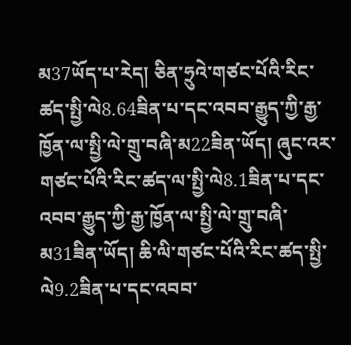མ37ཡོད་པ་རེད། ཅིན་ཧྲུའེ་གཙང་པོའི་རིང་ཚད་སྤྱི་ལེ8.64ཟིན་པ་དང་འབབ་རྒྱུད་ཀྱི་རྒྱ་ཁྱོན་ལ་སྤྱི་ལེ་གྲུ་བཞི་མ22ཟིན་ཡོད། ཞུང་འར་གཙང་པོའི་རིང་ཚད་ལ་སྤྱི་ལེ8.1ཟིན་པ་དང་འབབ་རྒྱུད་ཀྱི་རྒྱ་ཁྱོན་ལ་སྤྱི་ལེ་གྲུ་བཞི་མ31ཟིན་ཡོད། ཆི་ལི་གཙང་པོའི་རིང་ཚད་སྤྱི་ལེ9.2ཟིན་པ་དང་འབབ་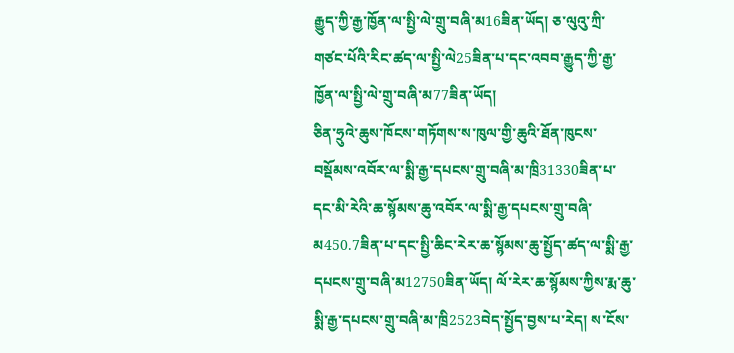རྒྱུད་ཀྱི་རྒྱ་ཁྱོན་ལ་སྤྱི་ལེ་གྲུ་བཞི་མ16ཟིན་ཡོད། ཅ་ལུའུ་ཀྲི་གཙང་པོའི་རིང་ཚད་ལ་སྤྱི་ལེ25ཟིན་པ་དང་འབབ་རྒྱུད་ཀྱི་རྒྱ་ཁྱོན་ལ་སྤྱི་ལེ་གྲུ་བཞི་མ77ཟིན་ཡོད།
ཅིན་ཧྲུའེ་ཆུས་ཁོངས་གཏོགས་ས་ཁུལ་གྱི་ཆུའི་ཐོན་ཁུངས་བསྡོམས་འབོར་ལ་སྨི་རྒྱ་དཔངས་གྲུ་བཞི་མ་ཁྲི31330ཟིན་པ་དང་མི་རེའི་ཆ་སྙོམས་ཆུ་འབོར་ལ་སྨི་རྒྱ་དཔངས་གྲུ་བཞི་མ450.7ཟིན་པ་དང་སྤྱི་ཆིང་རེར་ཆ་སྙོམས་ཆུ་སྤྱོད་ཚད་ལ་སྨི་རྒྱ་དཔངས་གྲུ་བཞི་མ12750ཟིན་ཡོད། ལོ་རེར་ཆ་སྙོམས་ཀྱིས་རྨ་ཆུ་སྨི་རྒྱ་དཔངས་གྲུ་བཞི་མ་ཁྲི2523བེད་སྤྱོད་བྱས་པ་རེད། ས་ངོས་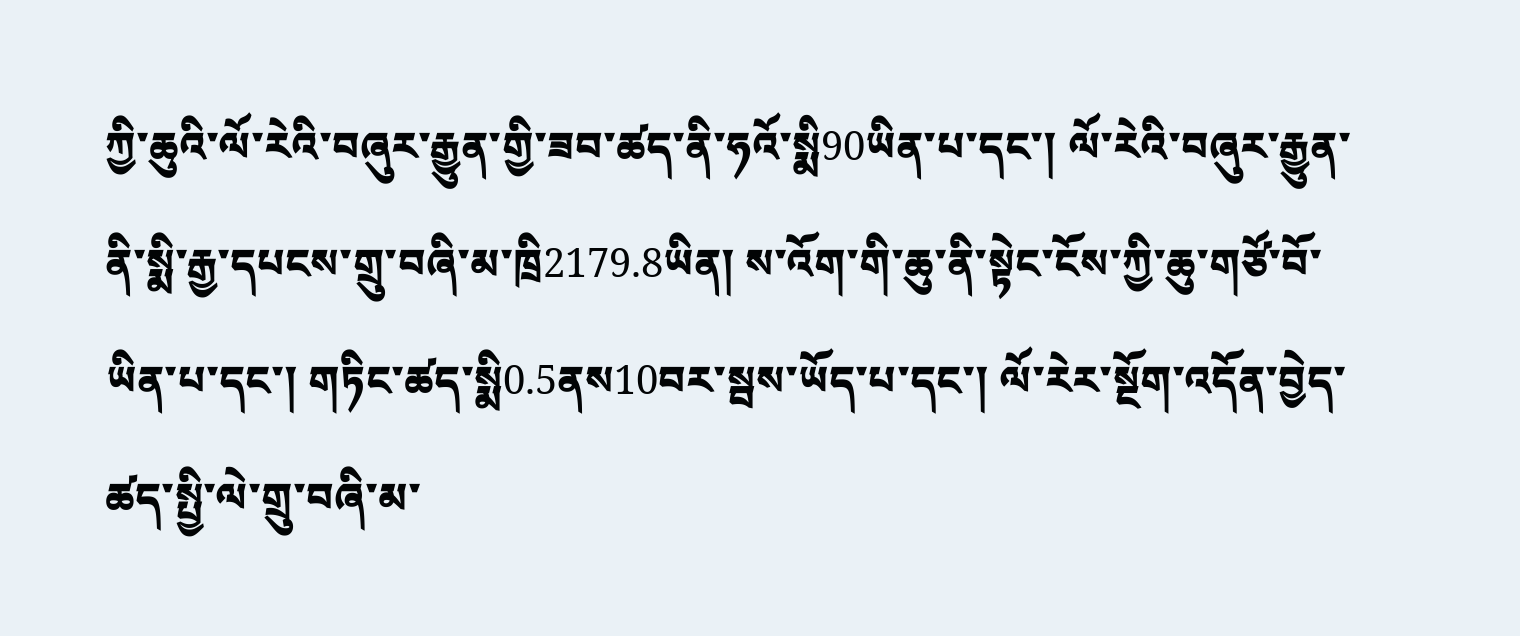ཀྱི་ཆུའི་ལོ་རེའི་བཞུར་རྒྱུན་གྱི་ཟབ་ཚད་ནི་ཧའོ་སྨི90ཡིན་པ་དང་། ལོ་རེའི་བཞུར་རྒྱུན་ནི་སྨི་རྒྱ་དཔངས་གྲུ་བཞི་མ་ཁྲི2179.8ཡིན། ས་འོག་གི་ཆུ་ནི་སྟེང་ངོས་ཀྱི་ཆུ་གཙོ་བོ་ཡིན་པ་དང་། གཏིང་ཚད་སྨི0.5ནས10བར་སྦས་ཡོད་པ་དང་། ལོ་རེར་སྔོག་འདོན་བྱེད་ཚད་སྤྱི་ལེ་གྲུ་བཞི་མ་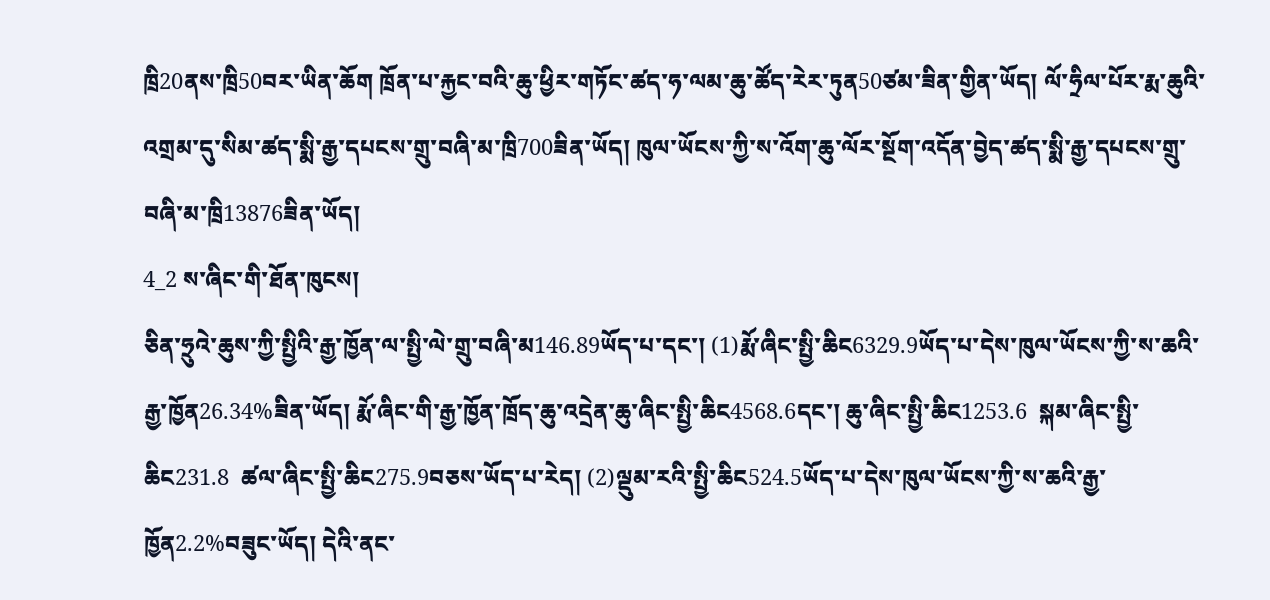ཁྲི20ནས་ཁྲི50བར་ཡིན་ཆོག ཁྲོན་པ་རྐྱང་བའི་ཆུ་ཕྱིར་གཏོང་ཚད་ཧ་ལམ་ཆུ་ཚོད་རེར་ཏུན50ཙམ་ཟིན་གྱིན་ཡོད། ལོ་ཧྲིལ་པོར་རྨ་ཆུའི་འགྲམ་དུ་སིམ་ཚད་སྨི་རྒྱ་དཔངས་གྲུ་བཞི་མ་ཁྲི700ཟིན་ཡོད། ཁུལ་ཡོངས་ཀྱི་ས་འོག་ཆུ་ལོར་སྔོག་འདོན་བྱེད་ཚད་སྨི་རྒྱ་དཔངས་གྲུ་བཞི་མ་ཁྲི13876ཟིན་ཡོད།
4_2 ས་ཞིང་གི་ཐོན་ཁུངས།
ཅིན་ཧྲུའེ་ཆུས་ཀྱི་སྤྱིའི་རྒྱ་ཁྱོན་ལ་སྤྱི་ལེ་གྲུ་བཞི་མ146.89ཡོད་པ་དང་། (1)རྨོ་ཞིང་སྤྱི་ཆིང6329.9ཡོད་པ་དེས་ཁུལ་ཡོངས་ཀྱི་ས་ཆའི་རྒྱ་ཁྱོན26.34%ཟིན་ཡོད། རྨོ་ཞིང་གི་རྒྱ་ཁྱོན་ཁྲོད་ཆུ་འདྲེན་ཆུ་ཞིང་སྤྱི་ཆིང4568.6དང་། ཆུ་ཞིང་སྤྱི་ཆིང1253.6  སྐམ་ཞིང་སྤྱི་ཆིང231.8  ཚལ་ཞིང་སྤྱི་ཆིང275.9བཅས་ཡོད་པ་རེད། (2)ལྡུམ་རའི་སྤྱི་ཆིང524.5ཡོད་པ་དེས་ཁུལ་ཡོངས་ཀྱི་ས་ཆའི་རྒྱ་ཁྱོན2.2%བཟུང་ཡོད། དེའི་ནང་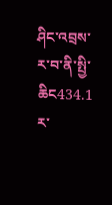ཤིང་འབྲས་ར་བ་ནི་སྤྱི་ཆིང434.1   ར་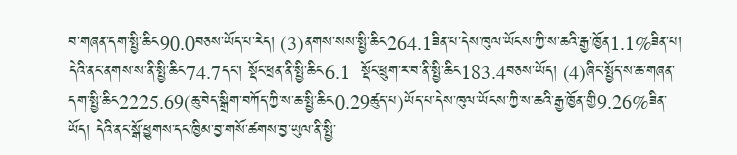བ་གཞན་དག་སྤྱི་ཆིང90.0བཅས་ཡོད་པ་རེད། (3)ནགས་སས་སྤྱི་ཆིང264.1ཟིན་པ་དེས་ཁུལ་ཡོངས་ཀྱི་ས་ཆའི་རྒྱ་ཁྱོན1.1%ཟིན་པ། དེའི་ནང་ནགས་ས་ནི་སྤྱི་ཆིང74.7དང་། སྡོང་ཕྲན་ནི་སྤྱི་ཆིང6.1  སྡོང་ཕྲུག་ར་བ་ནི་སྤྱི་ཆིང183.4བཅས་ཡོད། (4)ཞིང་སྤྱོད་ས་ཆ་གཞན་དག་སྤྱི་ཆིང2225.69(ཆུ་བེད་སྒྲིག་བཀོད་ཀྱི་ས་ཆ་སྤྱི་ཆིང0.29ཚུད་པ)ཡོད་པ་དེས་ཁུལ་ཡོངས་ཀྱི་ས་ཆའི་རྒྱ་ཁྱོན་གྱི9.26%ཟིན་ཡོད། དེའི་ནང་སྒོ་ཕྱུགས་དང་ཁྱིམ་བྱ་གསོ་ཚགས་བྱ་ཡུལ་ནི་སྤྱི་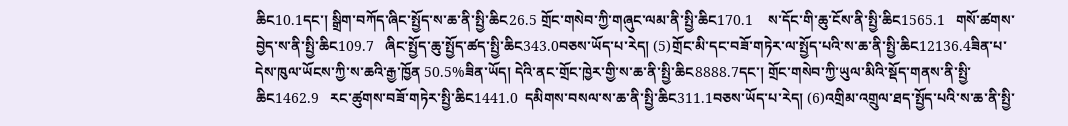ཆིང10.1དང་། སྒྲིག་བཀོད་ཞིང་སྤྱོད་ས་ཆ་ནི་སྤྱི་ཆིང26.5 གྲོང་གསེབ་ཀྱི་གཞུང་ལམ་ནི་སྤྱི་ཆིང170.1    ས་དོང་གི་ཆུ་ངོས་ནི་སྤྱི་ཆིང1565.1   གསོ་ཚགས་བྱེད་ས་ནི་སྤྱི་ཆིང109.7   ཞིང་སྤྱོད་ཆུ་སྤྱོད་ཚད་སྤྱི་ཆིང343.0བཅས་ཡོད་པ་རེད། (5)གྲོང་མི་དང་བཟོ་གཏེར་ལ་སྤྱོད་པའི་ས་ཆ་ནི་སྤྱི་ཆིང12136.4ཟིན་པ་དེས་ཁུལ་ཡོངས་ཀྱི་ས་ཆའི་རྒྱ་ཁྱོན 50.5%ཟིན་ཡོད། དེའི་ནང་གྲོང་ཁྱེར་གྱི་ས་ཆ་ནི་སྤྱི་ཆིང8888.7དང་། གྲོང་གསེབ་ཀྱི་ཡུལ་མིའི་སྡོད་གནས་ནི་སྤྱི་ཆིང1462.9   རང་ཚུགས་བཟོ་གཏེར་སྤྱི་ཆིང1441.0  དམིགས་བསལ་ས་ཆ་ནི་སྤྱི་ཆིང311.1བཅས་ཡོད་པ་རེད། (6)འགྲིམ་འགྲུལ་ཐད་སྤྱོད་པའི་ས་ཆ་ནི་སྤྱི་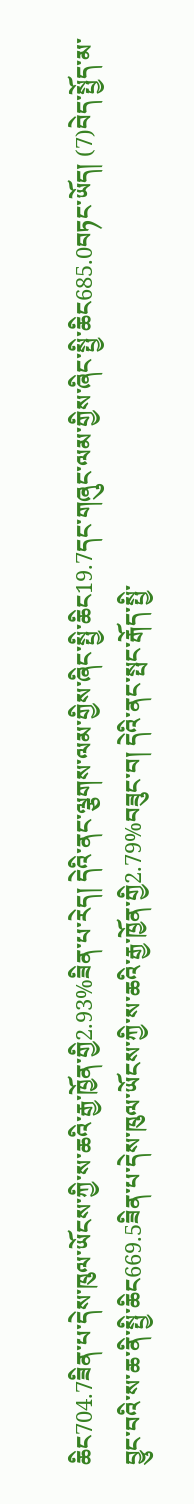ཆིང704.7ཟིན་པ་དེས་ཁུལ་ཡོངས་ཀྱི་ས་ཆའི་རྒྱ་ཁྱོན་གྱི2.93%ཟིན་པ་རེད། དེའི་ནང་ལྕགས་ལམ་གྱིས་ཞིང་སྤྱི་ཆིང19.7དང་གཞུང་ལམ་གྱིས་ཞིང་སྤྱི་ཆིང685.0བཏང་ཡོད། (7)བེད་སྤྱོད་མ་བྱུང་བའི་ས་ཆ་ནི་སྤྱི་ཆིང669.5ཟིན་པ་དེས་ཁུལ་ཡོངས་ཀྱི་ས་ཆའི་རྒྱ་ཁྱོན་གྱི2.79%བཟུང་བ། དེའི་ནང་སྤང་རྒོད་སྤྱི་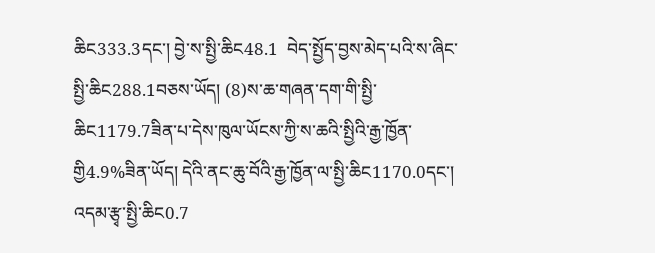ཆིང333.3དང་། བྱེ་ས་སྤྱི་ཆིང48.1  བེད་སྤྱོད་བྱས་མེད་པའི་ས་ཞིང་སྤྱི་ཆིང288.1བཅས་ཡོད། (8)ས་ཆ་གཞན་དག་གི་སྤྱི་ཆིང1179.7ཟིན་པ་དེས་ཁུལ་ཡོངས་ཀྱི་ས་ཆའི་སྤྱིའི་རྒྱ་ཁྱོན་གྱི4.9%ཟིན་ཡོད། དེའི་ནང་ཆུ་བོའི་རྒྱ་ཁྱོན་ལ་སྤྱི་ཆིང1170.0དང་། འདམ་རྩྭ་སྤྱི་ཆིང0.7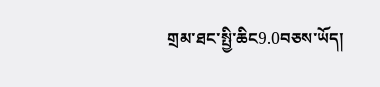གྲམ་ཐང་སྤྱི་ཆིང9.0བཅས་ཡོད།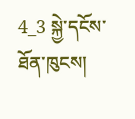4_3 སྐྱེ་དངོས་ཐོན་ཁུངས།